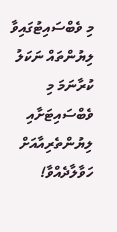މި ވެބްސައިޓުގައިވާ ލިޔުންތައް ނަކަލު ކުރާނަމަ މި ވެބްސައިޓަށާއި ލިޔުންތެރިއާއަށް ހަވާލާދެއްވާ!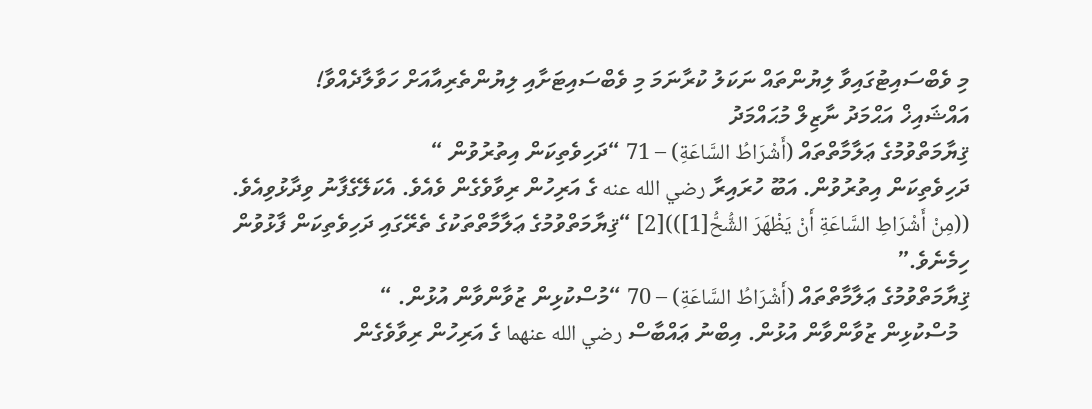މި ވެބްސައިޓުގައިވާ ލިޔުންތައް ނަކަލު ކުރާނަމަ މި ވެބްސައިޓަށާއި ލިޔުންތެރިއާއަށް ހަވާލާދެއްވާ!
އައްޝައިޚް އަޙްމަދު ނާޒިލް މުޙައްމަދު
ޤިޔާމަތްވުމުގެ ޢަލާމާތްތައް (أَشْرَاطُ السَّاعَةِ) – 71 “ދަހިވެތިކަން އިތުރުވުން “
ދަހިވެތިކަން އިތުރުވުން. އަބޫ ހުރައިރާ رضي الله عنه ގެ އަރިހުން ރިވާވެގެން ވެއެވެ. އެކަލޭގެފާނު ވިދާޅުވިއެވެ. ((مِنْ أَشْرَاطِ السَّاعَةِ أَنْ يَظْهَرَ الشُّحُّ[1]))[2] “ޤިޔާމަތްވުމުގެ ޢަލާމާތްތަކުގެ ތެރޭގައި ދަހިވެތިކަން ފާޅުވުން ހިމެނެވެ.”
ޤިޔާމަތްވުމުގެ ޢަލާމާތްތައް (أَشْرَاطُ السَّاعَةِ) – 70 “މުސްކުޅިން ޒުވާންވާން އުޅުން. “
  މުސްކުޅިން ޒުވާންވާން އުޅުން. އިބްނު ޢައްބާސް رضي الله عنهما ގެ އަރިހުން ރިވާވެގެން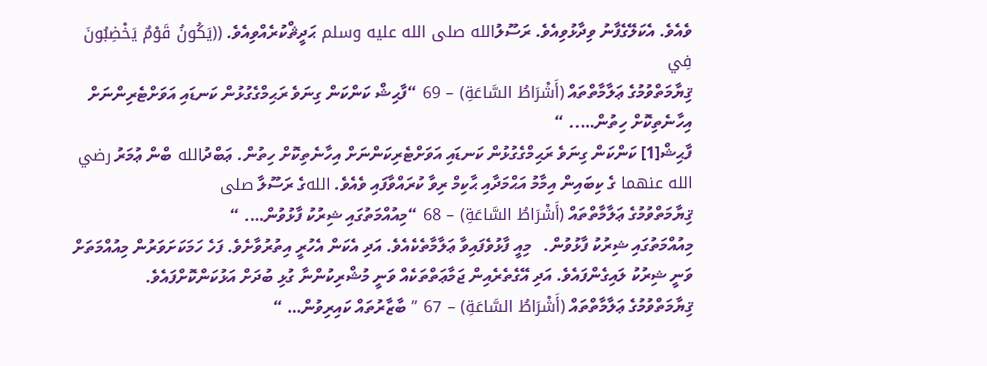ވެއެވެ. އެކަލޭގެފާނު ވިދާޅުވިއެވެ. ރަސޫލުالله صلى الله عليه وسلم ޙަދީޘްކުރެއްވިއެވެ. ((يَكُونُ قَوْمٌ يَخْضِبُونَ فِي
ޤިޔާމަތްވުމުގެ ޢަލާމާތްތައް (أَشْرَاطُ السَّاعَةِ) – 69 “ފާޙިޝް ކަންކަން ގިނަވެ ރަޙިމްގެގުޅުން ކަނޑައި އަވަށްޓެރިންނަށް އިހާނެތިކޮށް ހިތުން….. “
ފާޙިޝް[1] ކަންކަން ގިނަވެ ރަޙިމްގެގުޅުން ކަނޑައި އަވަށްޓެރިކަންނަށް އިހާނެތިކޮށް ހިތުން. ޢަބްދުالله ބްން ޢުމަރު رضي الله عنهما ގެ ކިބައިން އިމާމު އަޙްމަދާއި ޙާކިމް ރިވާ ކުރައްވާފައި ވެއެވެ. اللهގެ ރަސޫލާ صلى
ޤިޔާމަތްވުމުގެ ޢަލާމާތްތައް (أَشْرَاطُ السَّاعَةِ) – 68 “މިއުއްމަތުގައި ޝިރުކު ފާޅުވުން…. “
މިއުއްމަތުގައި ޝިރުކު ފާޅުވުން.   މިއީ ފާޅުވެފައިވާ ޢަލާމާތެކެއެވެ. އަދި އެކަން އެހުރީ އިތުރުވާށެވެ. ފަހެ ހަމަކަށަވަރުން މިއުއްމަތަށް ވަނީ ޝިރުކު ލައިގެންފައެވެ. އަދި އޭގެތެރެއިން ޖަމާޢަތްތަކެއް ވަނީ މުޝްރިކުންނާ ގުޅި ބުދަށް އަޅުކަންކޮށްފައެވެ.
ޤިޔާމަތްވުމުގެ ޢަލާމާތްތައް (أَشْرَاطُ السَّاعَةِ) – 67 ” ބާޒާރުތައް ކައިރިވުން… “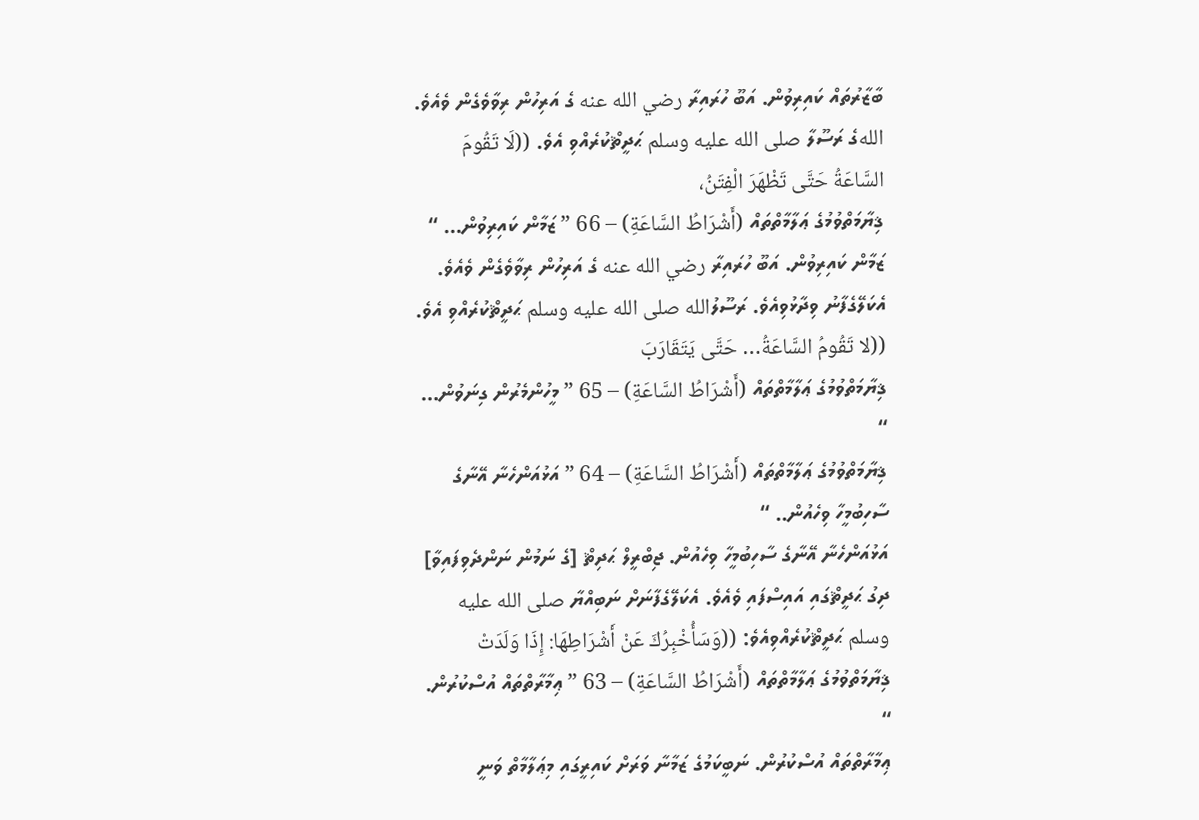ބާޒާރުތައް ކައިރިވުން. އަބޫ ހުރައިރާ رضي الله عنه ގެ އަރިހުން ރިވާވެގެން ވެއެވެ. اللهގެ ރަސޫލާ صلى الله عليه وسلم ޙަދީޘްކުރެއްވި އެވެ. ((لَا تَقُومَ السَّاعَةُ حَتَّى تَظْهَرَ الْفِتَنُ،
ޤިޔާމަތްވުމުގެ ޢަލާމާތްތައް (أَشْرَاطُ السَّاعَةِ) – 66 ” ޒަމާން ކައިރިވުން… “
ޒަމާން ކައިރިވުން. އަބޫ ހުރައިރާ رضي الله عنه ގެ އަރިހުން ރިވާވެގެން ވެއެވެ. އެކަލޭގެފާނު ވިދާޅުވިއެވެ. ރަސޫލުالله صلى الله عليه وسلم ޙަދީޘްކުރެއްވި އެވެ. ((لا تَقُومُ السَّاعَةُ… حَتَّى يَتَقَارَبَ
ޤިޔާމަތްވުމުގެ ޢަލާމާތްތައް (أَشْرَاطُ السَّاعَةِ) – 65 ” މީހުންމެރުން ގިނަވުން… “
ޤިޔާމަތްވުމުގެ ޢަލާމާތްތައް (أَشْرَاطُ السَّاعَةِ) – 64 ” އަޅުއަންހެނާ އޭނާގެ ސާހިބުމީހާ ވިހެއުން.. “
އަޅުއަންހެނާ އޭނާގެ ސާހިބުމީހާ ވިހެއުން. ޖިބްރީލް ޙަދިޘް [ގެ ނަމުން ނަންދެވިފައިވާ] ދިގު ޙަދީޘްގައި އައިސްފައި ވެއެވެ. އެކަލޭގެފާނަށް ނަބިއްޔާ صلى الله عليه وسلم ޙަދީޘްކުރެއްވިއެވެ: ((وَسَأُخْبِرُكَ عَنْ أَشْرَاطِهَا: إِذَا وَلَدَتْ
ޤިޔާމަތްވުމުގެ ޢަލާމާތްތައް (أَشْرَاطُ السَّاعَةِ) – 63 ” ޢިމާރާތްތައް އުސްކުރުން. “
ޢިމާރާތްތައް އުސްކުރުން. ނަބީކަމުގެ ޒަމާނާ ވަރަށް ކައިރީގައި މިޢަލާމާތް ވަނީ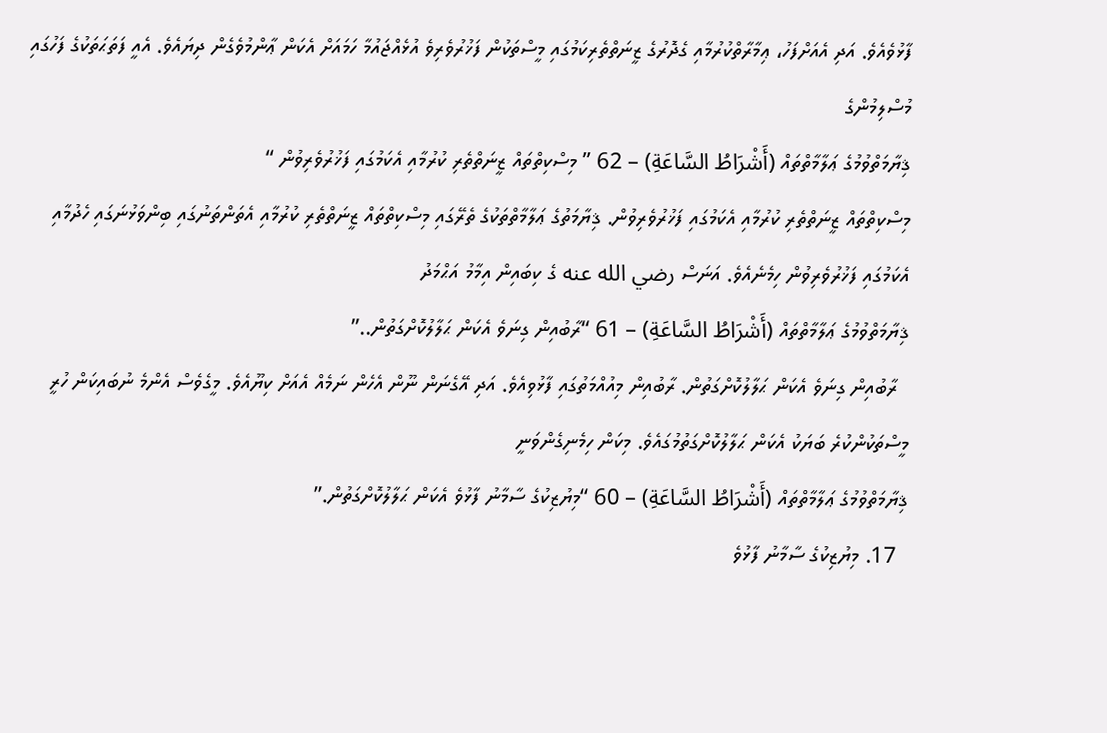ފާޅުވެއެވެ. އަދި އެއަށްފަހު، ޢިމާރާތްކުރުމާއި ގެދޮރުގެ ޒީނަތްތެރިކަމުގައި މީސްތަކުން ފަޚުރުވެރިވެ އުޅެއްޖައުމާ ހަމައަށް އެކަން ޢާންމުވެގެން ދިޔައެވެ. އެއީ ފަތަޙަތަކުގެ ފަހުގައި މުސްލިމުންގެ
ޤިޔާމަތްވުމުގެ ޢަލާމާތްތައް (أَشْرَاطُ السَّاعَةِ) – 62 ” މިސްކިތްތައް ޒީނަތްތެރި ކުރުމާއި އެކަމުގައި ފަޚުރުވެރިވުން “
މިސްކިތްތައް ޒީނަތްތެރި ކުރުމާއި އެކަމުގައި ފަޚުރުވެރިވުން. ޤިޔާމަތުގެ ޢަލާމާތްތަކުގެ ތެރޭގައި މިސްކިތްތައް ޒީނަތްތެރި ކުރުމާއި އެތަންތަނުގައި ބިންވަޅުނަގައި ހެދުމާއި އެކަމުގައި ފަޚުރުވެރިވުން ހިމެނެއެވެ. އަނަސް رضي الله عنه ގެ ކިބައިން އިމާމު އަޙްމަދު
ޤިޔާމަތްވުމުގެ ޢަލާމާތްތައް (أَشْرَاطُ السَّاعَةِ) – 61 “ރާބުއިން ގިނަވެ އެކަން ޙަލާލުކޮށްގަތުން..”
  ރާބުއިން ގިނަވެ އެކަން ޙަލާލުކޮށްގަތުން. ރާބުއިން މިއުއްމަތުގައި ފާޅުވިއެވެ. އަދި އޭގެނަން ނޫން އެހެން ނަމެއް އެއަށް ކިޔޫއެވެ. މީގެވެސް އެންމެ ނުބައިކަން ހުރީ މީސްތަކުންކުރެ ބަޔަކު އެކަން ޙަލާލުކޮށްގަތުމުގައެވެ. މިކަން ހިމެނިގެންވަނީ
ޤިޔާމަތްވުމުގެ ޢަލާމާތްތައް (أَشْرَاطُ السَّاعَةِ) – 60 “މިޔުޒިކުގެ ސާމާނު ފާޅުވެ އެކަން ޙަލާލުކޮށްގަތުން.”
  17. މިޔުޒިކުގެ ސާމާނު ފާޅުވެ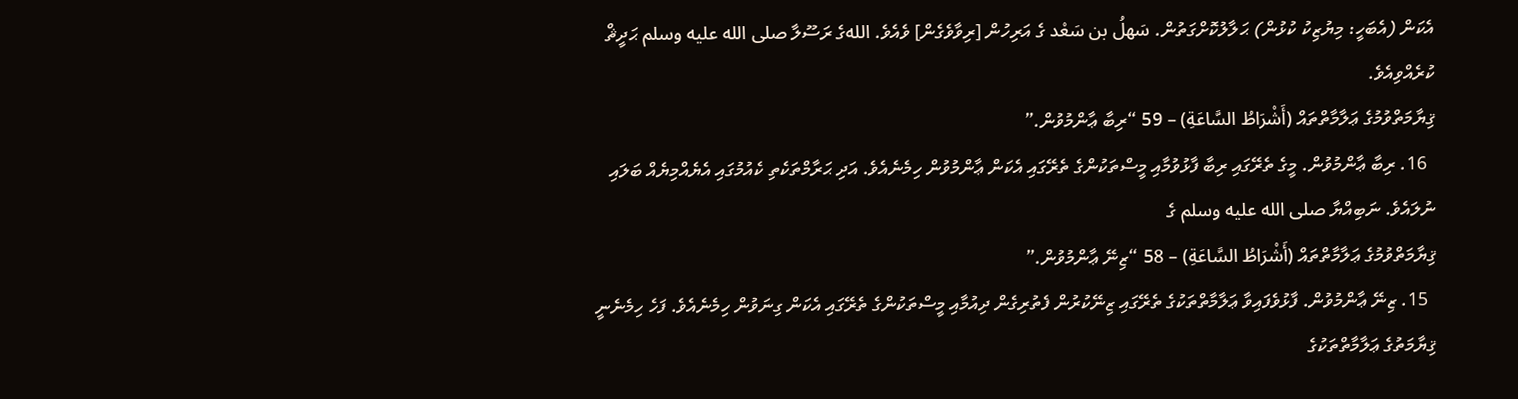އެކަން (އެބަހީ: މިޔުޒިކު ކުޅުން) ޙަލާލުކޮށްގަތުން. سَهلُ بن سَعْد ގެ އަރިހުން [ރިވާވެގެން] ވެއެވެ. اللهގެ ރަސޫލާ صلى الله عليه وسلم ޙަދީޘް ކުރެއްވިއެވެ.
ޤިޔާމަތްވުމުގެ ޢަލާމާތްތައް (أَشْرَاطُ السَّاعَةِ) – 59 “ރިބާ ޢާންމުވުން.”
  16. ރިބާ ޢާންމުވުން. މީގެ ތެރޭގައި ރިބާ ފާޅުވުމާއި މީސްތަކުންގެ ތެރޭގައި އެކަން ޢާންމުވުން ހިމެނެއެވެ. އަދި ޙަރާމްތަކެތި ކެއުމުގައި އެޔެއްމިޔެއް ބަލައި ނުލައެވެ. ނަބިއްޔާ صلى الله عليه وسلم ގެ
ޤިޔާމަތްވުމުގެ ޢަލާމާތްތައް (أَشْرَاطُ السَّاعَةِ) – 58 “ޒިނޭ ޢާންމުވުން.”
  15. ޒިނޭ ޢާންމުވުން. ފާޅުވެފައިވާ ޢަލާމާތްތަކުގެ ތެރޭގައި ޒިނޭކުރުން ފެތުރިގެން ދިއުމާއި މީސްތަކުންގެ ތެރޭގައި އެކަން ގިނަވުން ހިމެނެއެވެ. ފަހެ ހިމެނެނީ ޤިޔާމަތުގެ ޢަލާމާތްތަކުގެ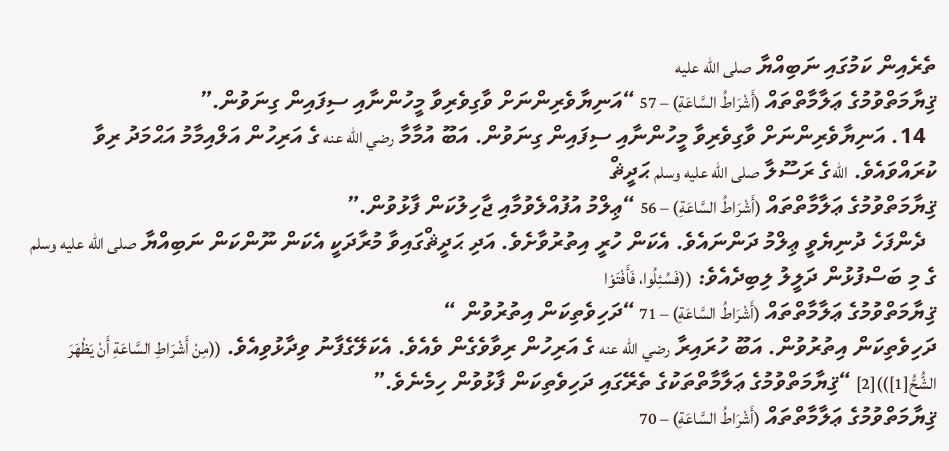ތެރެއިން ކަމުގައި ނަބިއްޔާ صلى الله عليه
ޤިޔާމަތްވުމުގެ ޢަލާމާތްތައް (أَشْرَاطُ السَّاعَةِ) – 57 “އަނިޔާވެރިންނަށް ވާގިވެރިވާ މީހުންނާއި ސިފައިން ގިނަވުން.”
  14. އަނިޔާވެރިންނަށް ވާގިވެރިވާ މީހުންނާއި ސިފައިން ގިނަވުން. އަބޫ އުމާމާ رضي الله عنه ގެ އަރިހުން އަލްއިމާމު އަޙްމަދު ރިވާ ކުރައްވައެވެ. اللهގެ ރަސޫލާ صلى الله عليه وسلم ޙަދީޘް
ޤިޔާމަތްވުމުގެ ޢަލާމާތްތައް (أَشْرَاطُ السَّاعَةِ) – 56 “ޢިލްމު އުފުއްލެވުމާއި ޖާހިލުކަން ފާޅުވުން.”
  ދެންފަހެ ދުނިޔެވީ ޢިލްމު ދަންނައެވެ. އެކަން ހުރީ އިތުރުވާށެވެ. އަދި ޙަދީޘްގައިވާ މުރާދަކީ އެކަން ނޫންކަން ނަބިއްޔާ صلى الله عليه وسلم ގެ މި ބަސްފުޅުން ދަލީލު ލިބިދެއެވެ: ((فَسُئِلُوا، فَأَفْتَوْا
ޤިޔާމަތްވުމުގެ ޢަލާމާތްތައް (أَشْرَاطُ السَّاعَةِ) – 71 “ދަހިވެތިކަން އިތުރުވުން “
ދަހިވެތިކަން އިތުރުވުން. އަބޫ ހުރައިރާ رضي الله عنه ގެ އަރިހުން ރިވާވެގެން ވެއެވެ. އެކަލޭގެފާނު ވިދާޅުވިއެވެ. ((مِنْ أَشْرَاطِ السَّاعَةِ أَنْ يَظْهَرَ الشُّحُّ[1]))[2] “ޤިޔާމަތްވުމުގެ ޢަލާމާތްތަކުގެ ތެރޭގައި ދަހިވެތިކަން ފާޅުވުން ހިމެނެވެ.”
ޤިޔާމަތްވުމުގެ ޢަލާމާތްތައް (أَشْرَاطُ السَّاعَةِ) – 70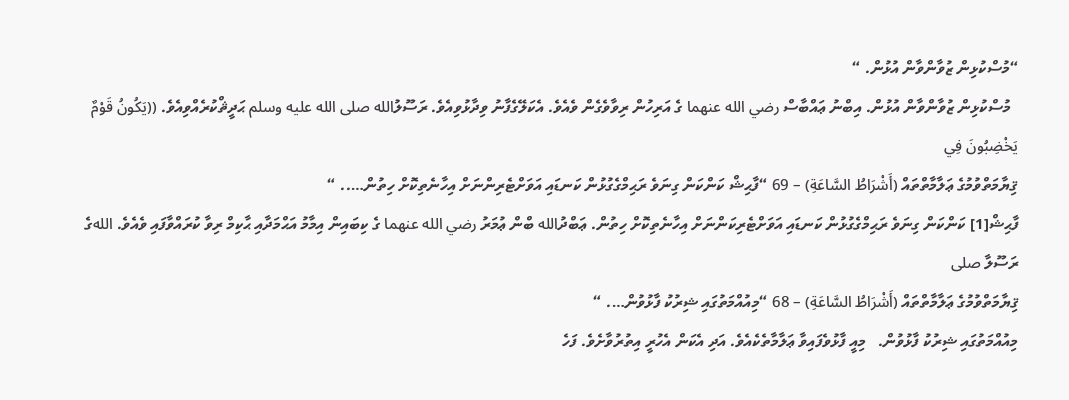“މުސްކުޅިން ޒުވާންވާން އުޅުން. “
  މުސްކުޅިން ޒުވާންވާން އުޅުން. އިބްނު ޢައްބާސް رضي الله عنهما ގެ އަރިހުން ރިވާވެގެން ވެއެވެ. އެކަލޭގެފާނު ވިދާޅުވިއެވެ. ރަސޫލުالله صلى الله عليه وسلم ޙަދީޘްކުރެއްވިއެވެ. ((يَكُونُ قَوْمٌ يَخْضِبُونَ فِي
ޤިޔާމަތްވުމުގެ ޢަލާމާތްތައް (أَشْرَاطُ السَّاعَةِ) – 69 “ފާޙިޝް ކަންކަން ގިނަވެ ރަޙިމްގެގުޅުން ކަނޑައި އަވަށްޓެރިންނަށް އިހާނެތިކޮށް ހިތުން….. “
ފާޙިޝް[1] ކަންކަން ގިނަވެ ރަޙިމްގެގުޅުން ކަނޑައި އަވަށްޓެރިކަންނަށް އިހާނެތިކޮށް ހިތުން. ޢަބްދުالله ބްން ޢުމަރު رضي الله عنهما ގެ ކިބައިން އިމާމު އަޙްމަދާއި ޙާކިމް ރިވާ ކުރައްވާފައި ވެއެވެ. اللهގެ ރަސޫލާ صلى
ޤިޔާމަތްވުމުގެ ޢަލާމާތްތައް (أَشْرَاطُ السَّاعَةِ) – 68 “މިއުއްމަތުގައި ޝިރުކު ފާޅުވުން…. “
މިއުއްމަތުގައި ޝިރުކު ފާޅުވުން.   މިއީ ފާޅުވެފައިވާ ޢަލާމާތެކެއެވެ. އަދި އެކަން އެހުރީ އިތުރުވާށެވެ. ފަހެ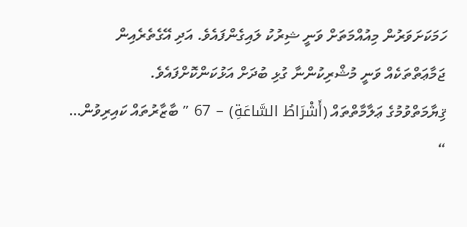ހަމަކަށަވަރުން މިއުއްމަތަށް ވަނީ ޝިރުކު ލައިގެންފައެވެ. އަދި އޭގެތެރެއިން ޖަމާޢަތްތަކެއް ވަނީ މުޝްރިކުންނާ ގުޅި ބުދަށް އަޅުކަންކޮށްފައެވެ.
ޤިޔާމަތްވުމުގެ ޢަލާމާތްތައް (أَشْرَاطُ السَّاعَةِ) – 67 ” ބާޒާރުތައް ކައިރިވުން… “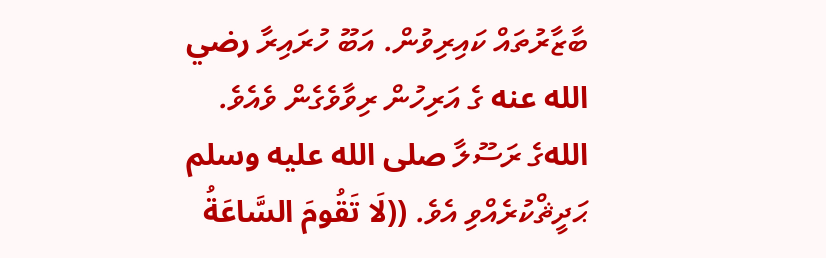ބާޒާރުތައް ކައިރިވުން. އަބޫ ހުރައިރާ رضي الله عنه ގެ އަރިހުން ރިވާވެގެން ވެއެވެ. اللهގެ ރަސޫލާ صلى الله عليه وسلم ޙަދީޘްކުރެއްވި އެވެ. ((لَا تَقُومَ السَّاعَةُ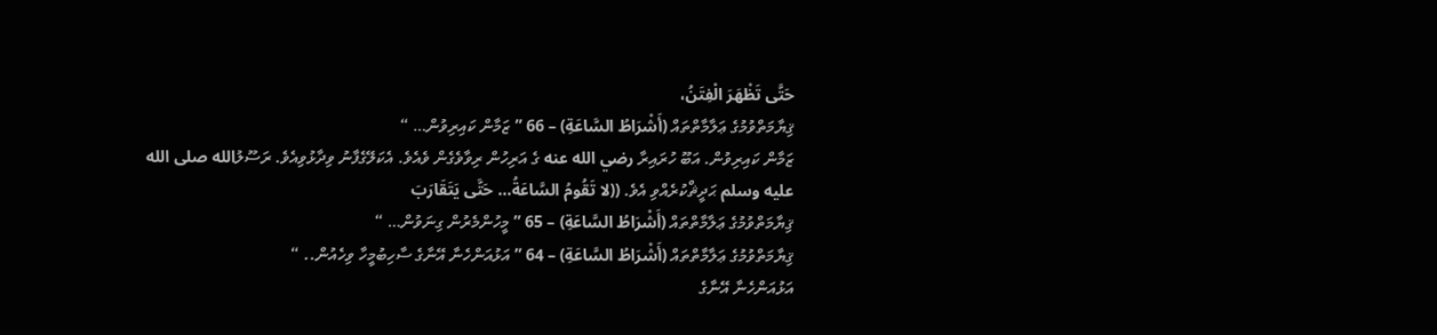حَتَّى تَظْهَرَ الْفِتَنُ،
ޤިޔާމަތްވުމުގެ ޢަލާމާތްތައް (أَشْرَاطُ السَّاعَةِ) – 66 ” ޒަމާން ކައިރިވުން… “
ޒަމާން ކައިރިވުން. އަބޫ ހުރައިރާ رضي الله عنه ގެ އަރިހުން ރިވާވެގެން ވެއެވެ. އެކަލޭގެފާނު ވިދާޅުވިއެވެ. ރަސޫލުالله صلى الله عليه وسلم ޙަދީޘްކުރެއްވި އެވެ. ((لا تَقُومُ السَّاعَةُ… حَتَّى يَتَقَارَبَ
ޤިޔާމަތްވުމުގެ ޢަލާމާތްތައް (أَشْرَاطُ السَّاعَةِ) – 65 ” މީހުންމެރުން ގިނަވުން… “
ޤިޔާމަތްވުމުގެ ޢަލާމާތްތައް (أَشْرَاطُ السَّاعَةِ) – 64 ” އަޅުއަންހެނާ އޭނާގެ ސާހިބުމީހާ ވިހެއުން.. “
އަޅުއަންހެނާ އޭނާގެ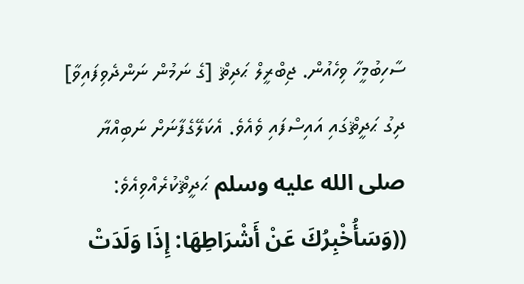ސާހިބުމީހާ ވިހެއުން. ޖިބްރީލް ޙަދިޘް [ގެ ނަމުން ނަންދެވިފައިވާ] ދިގު ޙަދީޘްގައި އައިސްފައި ވެއެވެ. އެކަލޭގެފާނަށް ނަބިއްޔާ صلى الله عليه وسلم ޙަދީޘްކުރެއްވިއެވެ: ((وَسَأُخْبِرُكَ عَنْ أَشْرَاطِهَا: إِذَا وَلَدَتْ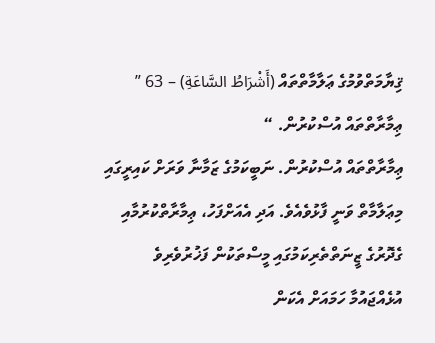ޤިޔާމަތްވުމުގެ ޢަލާމާތްތައް (أَشْرَاطُ السَّاعَةِ) – 63 ” ޢިމާރާތްތައް އުސްކުރުން. “
ޢިމާރާތްތައް އުސްކުރުން. ނަބީކަމުގެ ޒަމާނާ ވަރަށް ކައިރީގައި މިޢަލާމާތް ވަނީ ފާޅުވެއެވެ. އަދި އެއަށްފަހު، ޢިމާރާތްކުރުމާއި ގެދޮރުގެ ޒީނަތްތެރިކަމުގައި މީސްތަކުން ފަޚުރުވެރިވެ އުޅެއްޖައުމާ ހަމައަށް އެކަން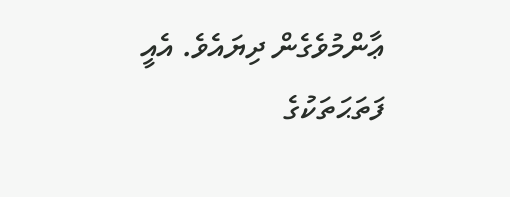ޢާންމުވެގެން ދިޔައެވެ. އެއީ ފަތަޙަތަކުގެ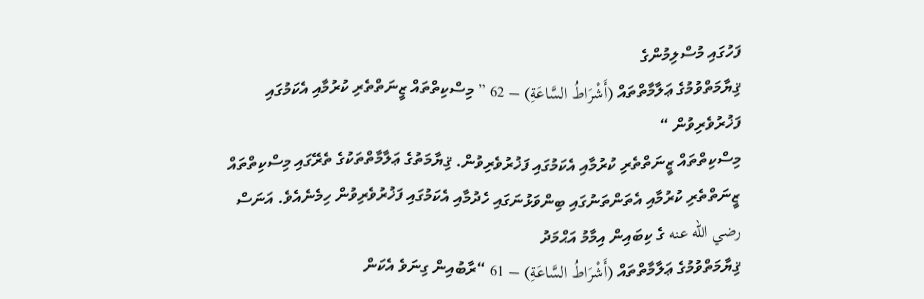ފަހުގައި މުސްލިމުންގެ
ޤިޔާމަތްވުމުގެ ޢަލާމާތްތައް (أَشْرَاطُ السَّاعَةِ) – 62 ” މިސްކިތްތައް ޒީނަތްތެރި ކުރުމާއި އެކަމުގައި ފަޚުރުވެރިވުން “
މިސްކިތްތައް ޒީނަތްތެރި ކުރުމާއި އެކަމުގައި ފަޚުރުވެރިވުން. ޤިޔާމަތުގެ ޢަލާމާތްތަކުގެ ތެރޭގައި މިސްކިތްތައް ޒީނަތްތެރި ކުރުމާއި އެތަންތަނުގައި ބިންވަޅުނަގައި ހެދުމާއި އެކަމުގައި ފަޚުރުވެރިވުން ހިމެނެއެވެ. އަނަސް رضي الله عنه ގެ ކިބައިން އިމާމު އަޙްމަދު
ޤިޔާމަތްވުމުގެ ޢަލާމާތްތައް (أَشْرَاطُ السَّاعَةِ) – 61 “ރާބުއިން ގިނަވެ އެކަން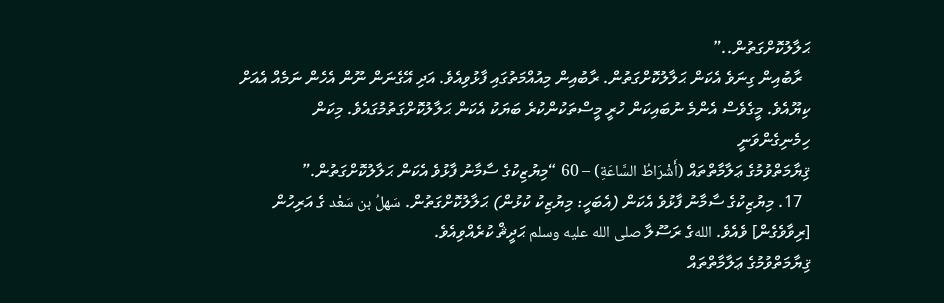ޙަލާލުކޮށްގަތުން..”
  ރާބުއިން ގިނަވެ އެކަން ޙަލާލުކޮށްގަތުން. ރާބުއިން މިއުއްމަތުގައި ފާޅުވިއެވެ. އަދި އޭގެނަން ނޫން އެހެން ނަމެއް އެއަށް ކިޔޫއެވެ. މީގެވެސް އެންމެ ނުބައިކަން ހުރީ މީސްތަކުންކުރެ ބަޔަކު އެކަން ޙަލާލުކޮށްގަތުމުގައެވެ. މިކަން ހިމެނިގެންވަނީ
ޤިޔާމަތްވުމުގެ ޢަލާމާތްތައް (أَشْرَاطُ السَّاعَةِ) – 60 “މިޔުޒިކުގެ ސާމާނު ފާޅުވެ އެކަން ޙަލާލުކޮށްގަތުން.”
  17. މިޔުޒިކުގެ ސާމާނު ފާޅުވެ އެކަން (އެބަހީ: މިޔުޒިކު ކުޅުން) ޙަލާލުކޮށްގަތުން. سَهلُ بن سَعْد ގެ އަރިހުން [ރިވާވެގެން] ވެއެވެ. اللهގެ ރަސޫލާ صلى الله عليه وسلم ޙަދީޘް ކުރެއްވިއެވެ.
ޤިޔާމަތްވުމުގެ ޢަލާމާތްތައް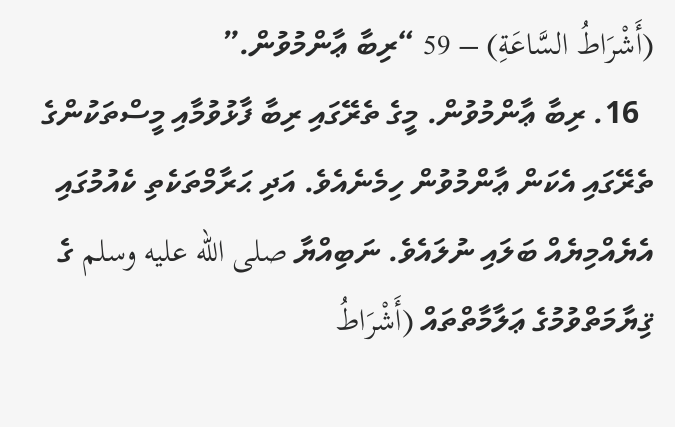(أَشْرَاطُ السَّاعَةِ) – 59 “ރިބާ ޢާންމުވުން.”
  16. ރިބާ ޢާންމުވުން. މީގެ ތެރޭގައި ރިބާ ފާޅުވުމާއި މީސްތަކުންގެ ތެރޭގައި އެކަން ޢާންމުވުން ހިމެނެއެވެ. އަދި ޙަރާމްތަކެތި ކެއުމުގައި އެޔެއްމިޔެއް ބަލައި ނުލައެވެ. ނަބިއްޔާ صلى الله عليه وسلم ގެ
ޤިޔާމަތްވުމުގެ ޢަލާމާތްތައް (أَشْرَاطُ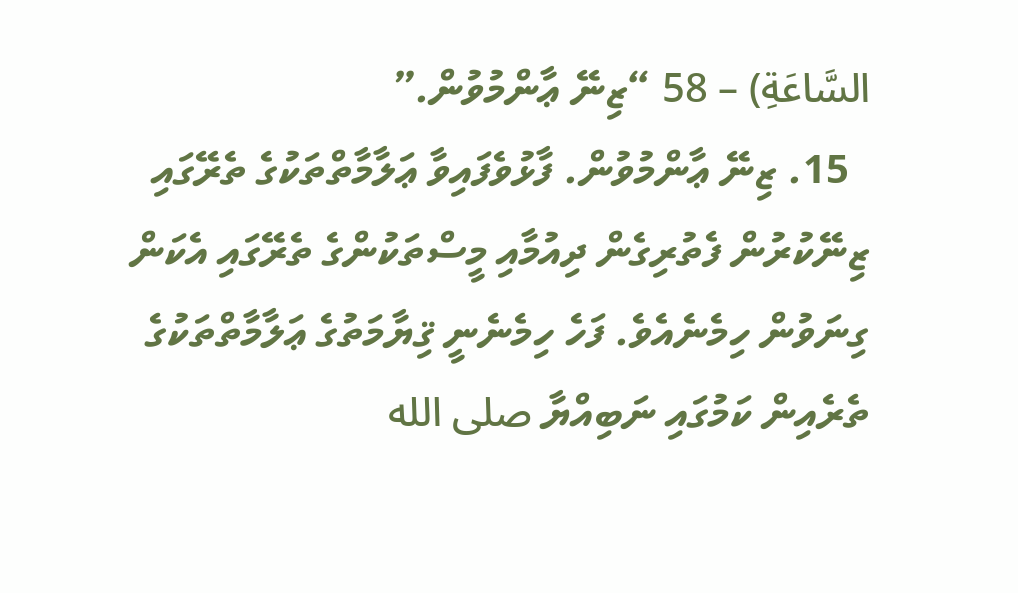السَّاعَةِ) – 58 “ޒިނޭ ޢާންމުވުން.”
  15. ޒިނޭ ޢާންމުވުން. ފާޅުވެފައިވާ ޢަލާމާތްތަކުގެ ތެރޭގައި ޒިނޭކުރުން ފެތުރިގެން ދިއުމާއި މީސްތަކުންގެ ތެރޭގައި އެކަން ގިނަވުން ހިމެނެއެވެ. ފަހެ ހިމެނެނީ ޤިޔާމަތުގެ ޢަލާމާތްތަކުގެ ތެރެއިން ކަމުގައި ނަބިއްޔާ صلى الله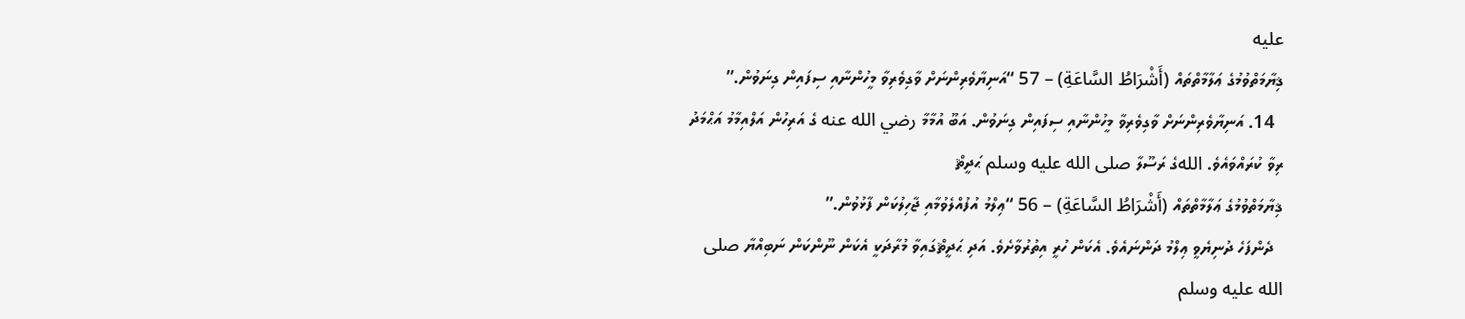عليه
ޤިޔާމަތްވުމުގެ ޢަލާމާތްތައް (أَشْرَاطُ السَّاعَةِ) – 57 “އަނިޔާވެރިންނަށް ވާގިވެރިވާ މީހުންނާއި ސިފައިން ގިނަވުން.”
  14. އަނިޔާވެރިންނަށް ވާގިވެރިވާ މީހުންނާއި ސިފައިން ގިނަވުން. އަބޫ އުމާމާ رضي الله عنه ގެ އަރިހުން އަލްއިމާމު އަޙްމަދު ރިވާ ކުރައްވައެވެ. اللهގެ ރަސޫލާ صلى الله عليه وسلم ޙަދީޘް
ޤިޔާމަތްވުމުގެ ޢަލާމާތްތައް (أَشْرَاطُ السَّاعَةِ) – 56 “ޢިލްމު އުފުއްލެވުމާއި ޖާހިލުކަން ފާޅުވުން.”
  ދެންފަހެ ދުނިޔެވީ ޢިލްމު ދަންނައެވެ. އެކަން ހުރީ އިތުރުވާށެވެ. އަދި ޙަދީޘްގައިވާ މުރާދަކީ އެކަން ނޫންކަން ނަބިއްޔާ صلى الله عليه وسلم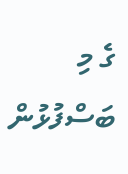ގެ މި ބަސްފުޅުން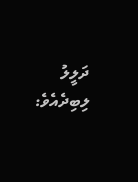ދަލީލު ލިބިދެއެވެ: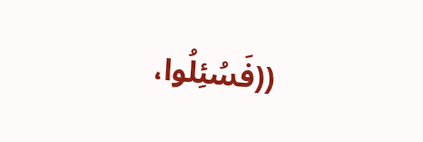((فَسُئِلُوا،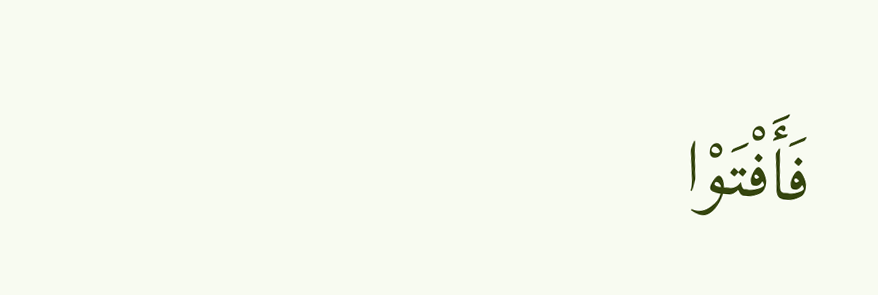فَأَفْتَوْا